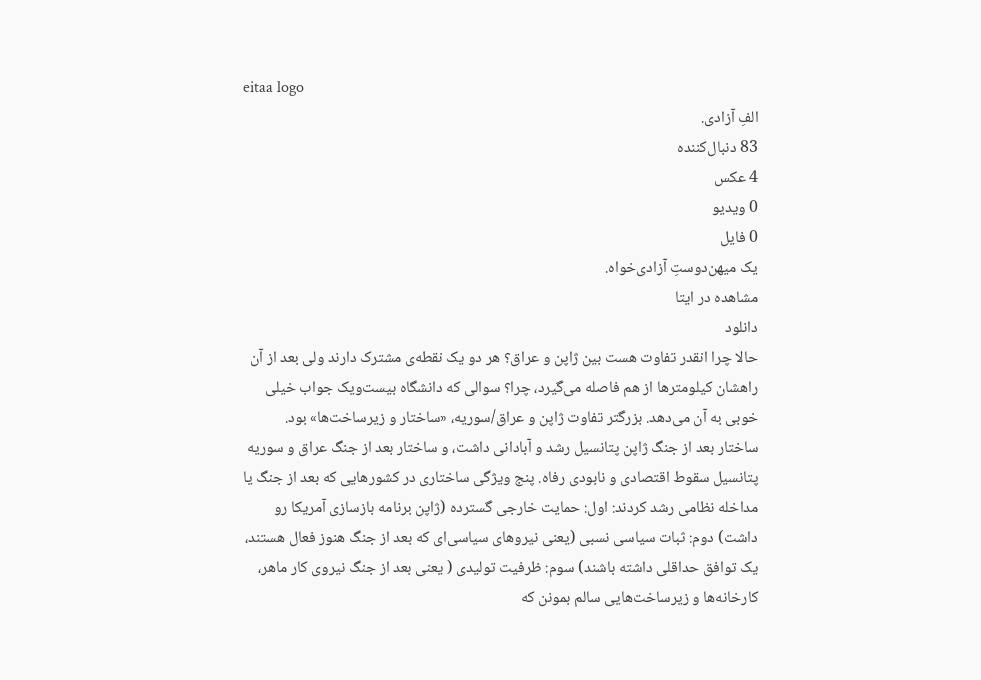eitaa logo
الفِ آزادی.
83 دنبال‌کننده
4 عکس
0 ویدیو
0 فایل
یک میهن‌دوستِ آزادی‌خواه.
مشاهده در ایتا
دانلود
حالا چرا انقدر تفاوت هست بین ژاپن و عراق؟ هر دو یک نقطه‌ی مشترک دارند ولی بعد از آن راهشان کیلومترها از هم فاصله می‌گیرد، چرا؟ سوالی که دانشگاه بیست‌ویک جواب خیلی خوبی به آن می‌دهد. بزرگتر تفاوت ژاپن و عراق/سوریه، «ساختار و زیرساخت‌ها» بود.
ساختار بعد از جنگ ژاپن پتانسیل رشد و آبادانی داشت، و ساختار بعد از جنگ عراق و سوریه پتانسیل سقوط اقتصادی و نابودی رفاه. پنج ویژگی ساختاری در کشورهایی که بعد از جنگ یا مداخله نظامی رشد کردند: اول: حمایت خارجی گسترده (ژاپن برنامه بازسازی آمریکا رو داشت) دوم: ثبات سیاسی نسبی (یعنی نیروهای سیاسی‌ای که بعد از جنگ هنوز فعال هستند، یک توافق حداقلی داشته باشند) سوم: ظرفیت تولیدی ( یعنی بعد از جنگ نیروی کار ماهر، کارخانه‌ها و زیرساخت‌هایی سالم بمونن که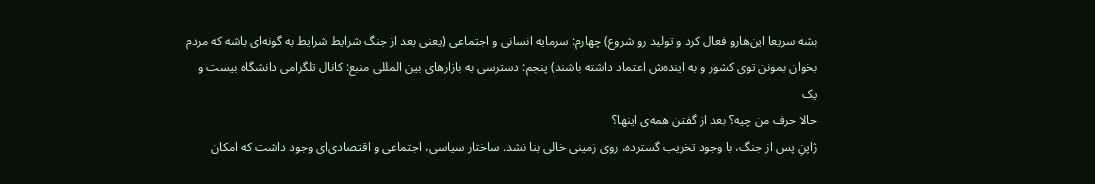بشه سریعا این‌هارو فعال کرد و تولید رو شروع) چهارم: سرمایه انسانی و اجتماعی (یعنی بعد از جنگ شرایط شرایط به گونه‌ای باشه که مردم بخوان بمونن توی کشور و به اینده‌ش اعتماد داشته باشند) پنجم: دسترسی به بازارهای بین المللی منبع: کانال تلگرامی دانشگاه بیست و یک
حالا حرف من چیه؟ بعد از گفتن همه‌ی اینها؟
ژاپنِ پس از جنگ، با وجود تخریب گسترده، روی زمینی خالی بنا نشد. ساختار سیاسی، اجتماعی و اقتصادی‌ای وجود داشت که امکان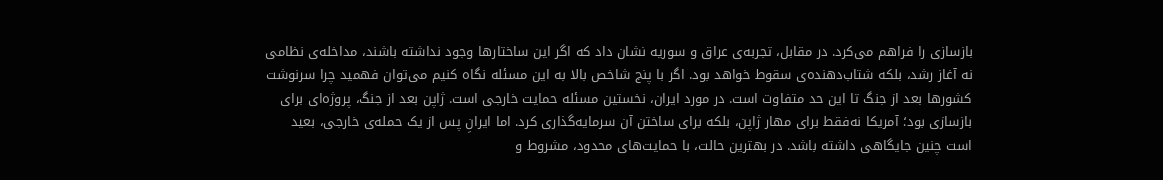بازسازی را فراهم می‌کرد. در مقابل، تجربه‌ی عراق و سوریه نشان داد که اگر این ساختارها وجود نداشته باشند، مداخله‌ی نظامی نه آغاز رشد، بلکه شتاب‌دهنده‌ی سقوط خواهد بود. اگر با پنج شاخص بالا به این مسئله نگاه کنیم می‌توان فهمید چرا سرنوشت کشورها بعد از جنگ تا این حد متفاوت است. در مورد ایران، نخستین مسئله حمایت خارجی است. ژاپن بعد از جنگ، پروژه‌ای برای بازسازی بود؛ آمریکا نه‌فقط برای مهار ژاپن، بلکه برای ساختن آن سرمایه‌گذاری کرد. اما ایرانِ پس از یک حمله‌ی خارجی، بعید است چنین جایگاهی داشته باشد. در بهترین حالت، با حمایت‌های محدود، مشروط و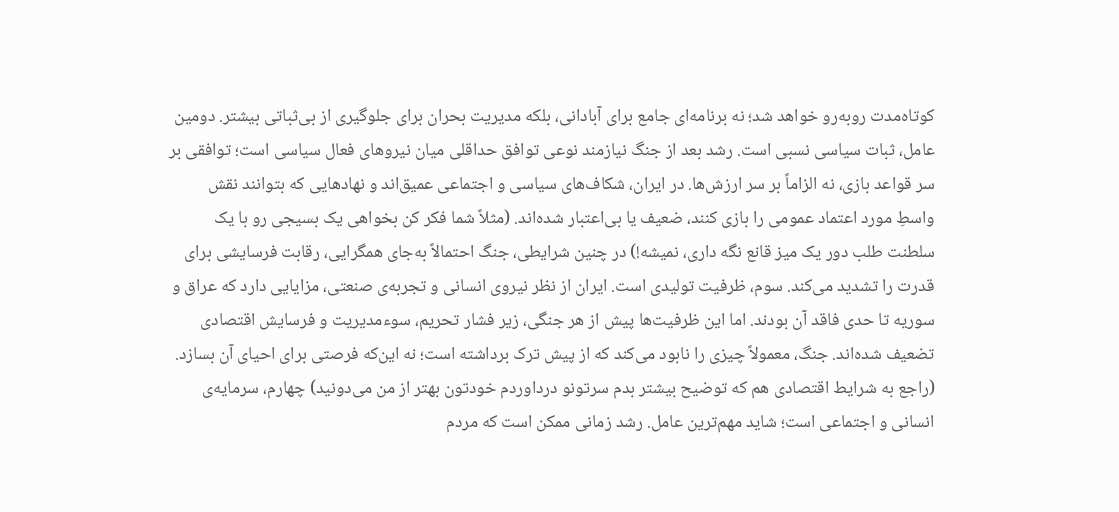کوتاه‌مدت روبه‌رو خواهد شد؛ نه برنامه‌ای جامع برای آبادانی، بلکه مدیریت بحران برای جلوگیری از بی‌ثباتی بیشتر. دومین عامل، ثبات سیاسی نسبی است. رشد بعد از جنگ نیازمند نوعی توافق حداقلی میان نیروهای فعال سیاسی است؛ توافقی بر سر قواعد بازی، نه الزاماً بر سر ارزش‌ها. در ایران، شکاف‌های سیاسی و اجتماعی عمیق‌اند و نهادهایی که بتوانند نقش واسطِ مورد اعتماد عمومی را بازی کنند، ضعیف یا بی‌اعتبار شده‌اند. (مثلاً شما فکر کن بخواهی یک بسیجی رو با یک سلطنت طلب دور یک میز قانع نگه داری، نمیشه!) در چنین شرایطی، جنگ احتمالاً به‌جای همگرایی، رقابت فرسایشی برای قدرت را تشدید می‌کند. سوم، ظرفیت تولیدی است. ایران از نظر نیروی انسانی و تجربه‌ی صنعتی، مزایایی دارد که عراق و سوریه تا حدی فاقد آن بودند. اما این ظرفیت‌ها پیش از هر جنگی، زیر فشار تحریم، سوءمدیریت و فرسایش اقتصادی تضعیف شده‌اند. جنگ، معمولاً چیزی را نابود می‌کند که از پیش ترک برداشته است؛ نه این‌که فرصتی برای احیای آن بسازد. (راجع به شرایط اقتصادی هم که توضیح بیشتر بدم سرتونو درداوردم خودتون بهتر از من می‌دونید) چهارم، سرمایه‌ی انسانی و اجتماعی است؛ شاید مهم‌ترین عامل. رشد زمانی ممکن است که مردم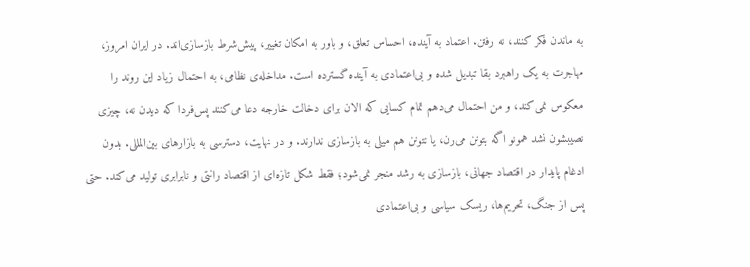به ماندن فکر کنند، نه رفتن. اعتماد به آینده، احساس تعلق، و باور به امکان تغییر، پیش‌شرط بازسازی‌اند. در ایران امروز، مهاجرت به یک راهبرد بقا تبدیل شده و بی‌اعتمادی به آینده گسترده است. مداخله‌ی نظامی، به احتمال زیاد این روند را معکوس نمی‌کند، و من احتمال می‌دهم تمام کسایی که الان برای دخالت خارجه دعا می‌کنند پس‌فردا که دیدن نه، چیزی نصیبشون نشد همونو اگه بتونن می‌رن، یا نتونن‌ هم میلی به بازسازی ندارند. و در نهایت، دسترسی به بازارهای بین‌المللی. بدون ادغام پایدار در اقتصاد جهانی، بازسازی به رشد منجر نمی‌شود؛ فقط شکل تازه‌ای از اقتصاد رانتی و نابرابری تولید می‌کند. حتی پس از جنگ، تحریم‌ها، ریسک سیاسی و بی‌اعتمادی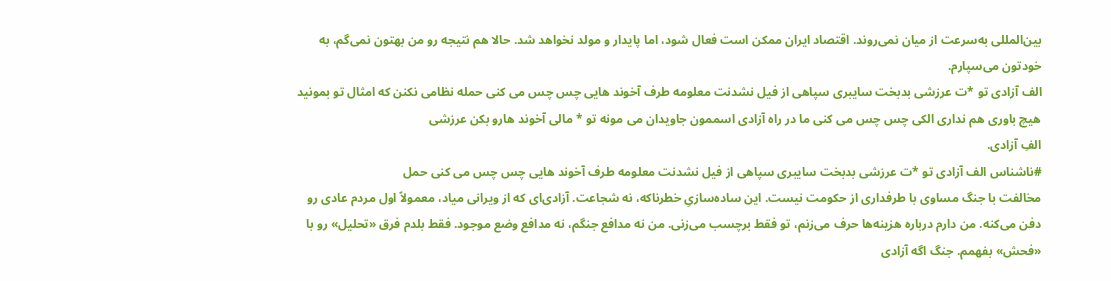بین‌المللی به‌سرعت از میان نمی‌روند. اقتصاد ایران ممکن است فعال شود، اما پایدار و مولد نخواهد شد. حالا هم نتیجه رو من بهتون نمی‌گم، به خودتون می‌سپارم.
الف آزادی تو *ت عرزشی بدبخت سایبری سپاهی از فیل نشدنت معلومه طرف آخوند هایی چس چس می کنی حمله نظامی نکنن که امثال تو بمونید هیچ باوری هم نداری الکی چس چس می کنی ما در راه آزادی اسممون جاویدان می مونه تو * مالی آخوند هارو بکن عرزشی
الفِ آزادی.
#ناشناس الف آزادی تو *ت عرزشی بدبخت سایبری سپاهی از فیل نشدنت معلومه طرف آخوند هایی چس چس می کنی حمل
مخالفت با جنگ مساوی با طرفداری از حکومت نیست. این ساده‌سازیِ خطرناکه، نه شجاعت. آزادی‌ای که از ویرانی میاد، معمولاً اول مردم عادی رو دفن می‌کنه. من دارم درباره هزینه‌ها حرف می‌زنم، تو فقط برچسب می‌زنی. من نه مدافع جنگم، نه مدافع وضع موجود. فقط بلدم فرق «تحلیل» رو با «فحش» بفهمم. جنگ اگه آزادی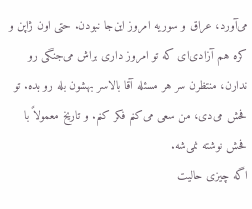می‌آورد، عراق و سوریه امروز این‌جا نبودن. حتی اون ژاپن و کره هم آزادی‌ای که تو امروز داری براش می‌جنگی رو ندارن، منتظرن سر هر مسئله آقا بالاسر بهشون بله رو بده. تو فحش می‌دی، من سعی می‌کنم فکر کنم. و تاریخ معمولاً با فحش نوشته نمی‌شه.
اگه چیزی حالیت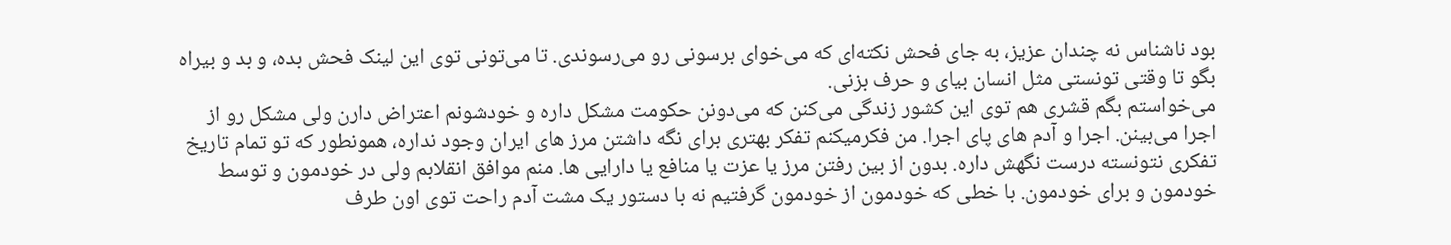بود ناشناس نه چندان عزیز، به جای فحش نکته‌ای که می‌خوای برسونی رو می‌رسوندی. تا می‌تونی توی این لینک فحش بده، و بد و بیراه بگو تا وقتی تونستی مثل انسان بیای و حرف بزنی.
می‌خواستم بگم قشری هم توی این کشور زندگی می‌کنن که می‌دونن حکومت مشکل داره و خودشونم اعتراض دارن ولی مشکل رو از اجرا می‌بینن. اجرا و آدم های پای اجرا. من فکرمیکنم تفکر بهتری برای نگه داشتن مرز های ایران وجود نداره، همونطور که تو تمام تاریخ تفکری نتونسته درست نگهش داره. بدون از بین رفتن مرز یا عزت یا منافع یا دارایی ها. منم موافق انقلابم ولی در خودمون و توسط خودمون و برای خودمون. با خطی که خودمون از خودمون گرفتیم نه با دستور یک مشت آدم راحت توی اون طرف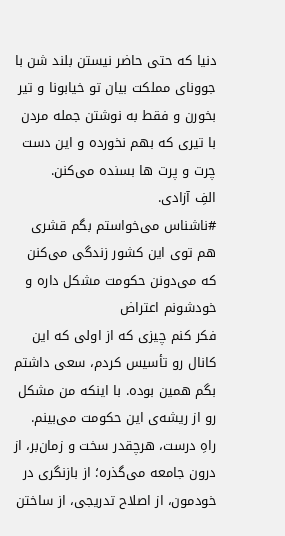دنیا که حتی حاضر نیستن بلند شن با جوونای مملکت بیان تو خیابونا و تیر بخورن و فقط به نوشتن جمله مردن با تیری که بهم نخورده و این دست چرت و پرت ها بسنده می‌کنن.
الفِ آزادی.
#ناشناس می‌خواستم بگم قشری هم توی این کشور زندگی می‌کنن که می‌دونن حکومت مشکل داره و خودشونم اعتراض
فکر کنم چیزی که از اولی که این کانال رو تأسیس کردم، سعی داشتم بگم همین بوده. با اینکه من مشکل رو از ریشه‌ی این حکومت می‌بینم. راهِ درست، هرچقدر سخت و زمان‌بر، از درون جامعه می‌گذره؛ از بازنگری در خودمون، از اصلاح تدریجی، از ساختن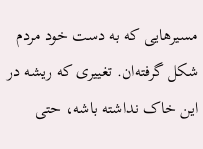مسیرهایی که به دست خود مردم شکل گرفته‌ان. تغییری که ریشه در این خاک نداشته باشه، حتی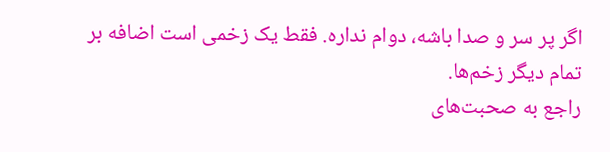اگر پر سر و صدا باشه، دوام نداره. فقط یک زخمی است اضافه بر تمام دیگر زخم‌ها.
راجع به صحبت‌های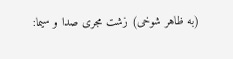(به ظاهر شوخی) زشت مجری صدا و سیما: